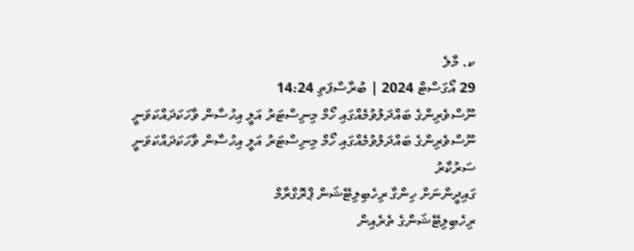ކ. މާލެ
29 އޯގަސްޓް 2024 | ބުރާސްފަތި 14:24
ނޫސްވެރިންގެ ބައްދަލުވުމެއްގައި ހޯމް މިނިސްޓަރު އަލީ އިހުސާން ވާހަކަދައްކަވަނީ
ނޫސްވެރިންގެ ބައްދަލުވުމެއްގައި ހޯމް މިނިސްޓަރު އަލީ އިހުސާން ވާހަކަދައްކަވަނީ
ސަރުކާރު
ގައިދީންނަށް ހިންގާ ރިހެބިލިޓޭޝަން ޕްރޮގްރާމް
ރިހެބިލިޓޭޝަންގެ ތެރެއިން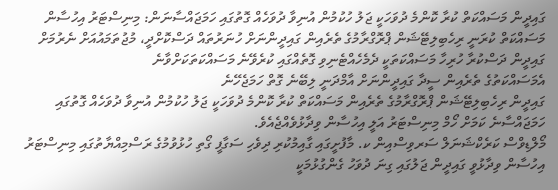ގައިދީން މަސައްކަތް ކުރާ ކޮންމެ ދުވަހަކީ ޖަލު ހުކުމުން އުނިވާ ދުވަހެއް ގޮތުގައި ހަމަޖައްސާނަން: މިނިސްޓަރު އިހުސާން
މަސައްކަތް ކުރަނީ ރިހެބިލިޓޭޝަން ޕްރޮގްރާމުގެ ތެރެއިން ގައިދީންނަށް ހުނަރުތައް ދަސްކޮށްދީ، މުޖުތަމައުއަށް ނެރުމަށް
ގައިދީން ދަސްކުރާ ހުރިހާ މަސައްކަތަކީ ދެމެހެއްޓެނިވި ގޮތެއްގައި ކުރެވޭނެ މަސައްކަތަކަށްވާނެ
އެމަސައްކަތުގެ ތެރެއިން ސީދާ ގައިދީންނަށް އާމްދަނީ ލިބޭނެ ގޮތް ހަމަޖެހޭނެ
ގައިދީން ރިހެބިލިޓޭޝަން ޕްރޮގްރާމުގެ ތެރެއިން މަސައްކަތް ކުރާ ކޮންމެ ދުވަހަކީ ޖަލު ހުކުމުން އުނިވާ ދުވަހެއް ގޮތުގައި ހަމަޖައްސާނެ ކަމަށް ހޯމް މިނިސްޓަރު އަލީ އިހުސާން ވިދާޅުވެއްޖެއެވެ.
މޯލްޑިވްސް ކަރެކްޝަނަލް ސަރވިސްއިން ކ. މާފުށީގައި ގާއިމުކުރި ދިވެހި ސަގާފީ ގޯތި ހުޅުވުމުގެ ރަސްމިއްޔާތުގައި މިނިސްޓަރު އިހުސާން ވިދާޅުވީ ގައިދީން ޖަލުގައި ގިނަ ދުވަހު ގެންގުޅުމަކީ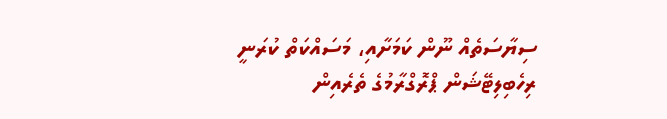ސިޔާސަތެއް ނޫން ކަމަށާއި، މަސައްކަތް ކުރަނީ ރިހެބިލިޓޭޝަން ޕްރޮގްރާމުގެ ތެރެއިން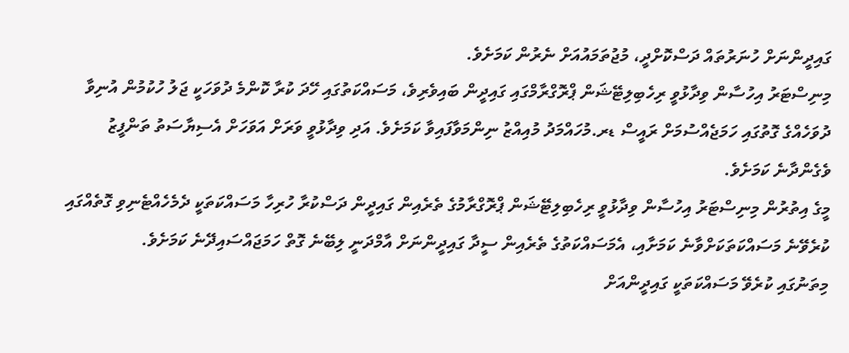ގައިދީންނަށް ހުނަރުތައް ދަސްކޮށްދީ، މުޖުތަމައުއަށް ނެރުން ކަމަށެވެ.
މިނިސްޓަރު އިހުސާން ވިދާޅުވީ ރިހެބިލިޓޭޝަން ޕްރޮގްރާމްގައި ގައިދީން ބައިވެރިވެ، މަސައްކަތުގައި ހޭދަ ކުރާ ކޮންމެ ދުވަހަކީ ޖަލު ހުކުމުން އުނިވާ ދުވަހެއްގެ ގޮތުގައި ހަމަޖެއްސުމަށް ރައީސް ޑރ.މުހައްމަދު މުއިއްޒު ނިންމަވާފައިވާ ކަމަށެވެ. އަދި ވިދާޅުވީ ވަރަށް އަވަހަށް އެސިޔާސަތު ތަންފީޒު ވެގެންދާނެ ކަމަށެވެ.
މީގެ އިތުރުން މިނިސްޓަރު އިހުސާން ވިދާޅުވީ ރިހެބިލިޓޭޝަން ޕްރޮގްރާމުގެ ތެރެއިން ގައިދީން ދަސްކުރާ ހުރިހާ މަސައްކަތަކީ ދެމެހެއްޓެނިވި ގޮތެއްގައި ކުރެވޭނެ މަސައްކަތަކަށްވާނެ ކަމަށާއި، އެމަސައްކަތުގެ ތެރެއިން ސީދާ ގައިދީންނަށް އާމްދަނީ ލިބޭނެ ގޮތް ހަމަޖައްސައިދޭނެ ކަމަށެވެ.
މިތަނުގައި ކުރެވޭ މަސައްކަތަކީ ގައިދީންއަށް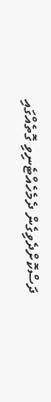ދަސްކޮށްދެވިގެން ދެމެހެއްޓެނިވި ގޮތެއްގައި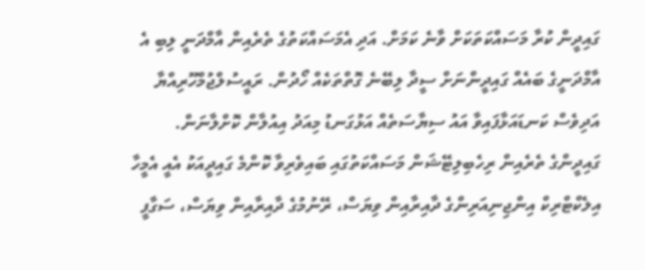ގައިދީން ކުރާ މަސައްކަތަކަށް ވާނެ ކަމަށް. އަދި އެމަސައްކަތުގެ ތެރެއިން އާމްދަނީ ލިބި އެ އާމްދަނީގެ ބައެއް ގައިދީންނަށް ސީދާ ލިބޭނެ ގޮތްތަކެއް ހޯދުން. ރައީސުލްޖުމްހޫރިއްޔާ އަދިވެސް ކަނޑައަޅާފައިވާ އައު ސިޔާސަތެއް އަޅުގަނޑު މިއަދު އިއުލާން ކޮށްލާނަން. ގައިދީންގެ ތެރެއިން ރިހެބިލިޓޭޝަން މަސައްކަތުގައި ބައިވެރިވާ ކޮންމެ ގައިދީއަކު އެއީ އެމީހާ އިލެކްޓްރިކް އިންޖިނިއަރިންގެ ދާއިރާއިން ވިޔަސް، ރޭނުމުގެ ދާއިރާއިން ވިޔަސް، ސަގާފީ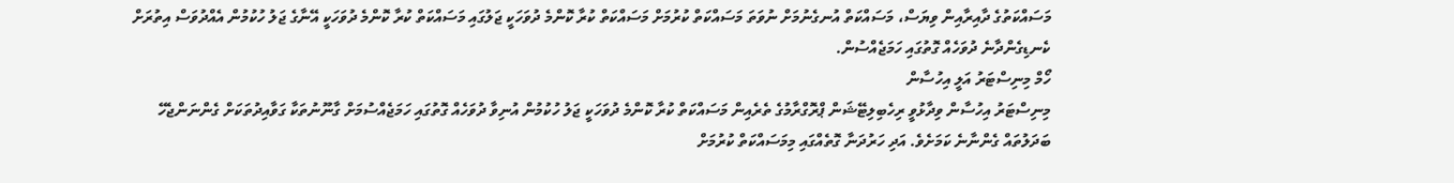މަސައްކަތުގެ ދާއިރާއިން ވިޔަސް، މަސައްކަތް އުނގެނުމަށް ނުވަތަ މަސައްކަތް ކުރުމަށް މަސައްކަތް ކުރާ ކޮންމެ ދުވަހަކީ ޖަލުގައި މަސައްކަތް ކުރާ ކޮންމެ ދުވަހަކީ އޭނާގެ ޖަލު ހުކުމުން އެއްދުވަސް އިތުރަށް ކެނޑިގެންދާނެ ދުވަހެއް ގޮތުގައި ހަމަޖެއްސުން.
ހޯމް މިނިސްޓަރު އަލީ އިހުސާން
މިނިސްޓަރު އިހުސާން ވިދާޅުވީ ރިހެބިލިޓޭޝަން ޕްރޮގްރާމުގެ ތެރެއިން މަސައްކަތް ކުރާ ކޮންމެ ދުވަހަކީ ޖަލު ހުކުމުން އުނިވާ ދުވަހެއް ގޮތުގައި ހަމަޖެއްސުމަށް ގާނޫނުތަކާ ގަވާއިދުތަކަށް ގެންނަންޖެހޭ ބަދަލުތައް ގެންނާނެ ކަމަށެވެ. އަދި ހަރުދަނާ ގޮތެއްގައި މިމަސައްކަތް ކުރުމަށް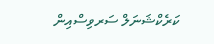ކަރެކްޝަނަލް ސަރވިސްއިން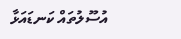އުސޫލުތައް ކަނޑައަޅާ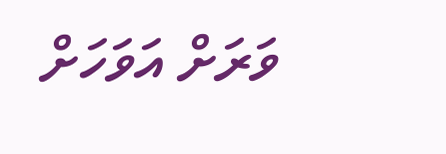ވަރަށް އަވަހަށް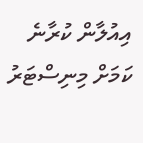އިއުލާން ކުރާނެ ކަމަށް މިނިސްޓަރު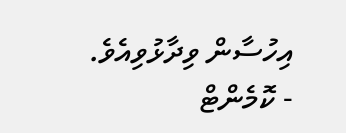އިހުސާން ވިދާޅުވިއެވެ.
- ކޮމެންޓް